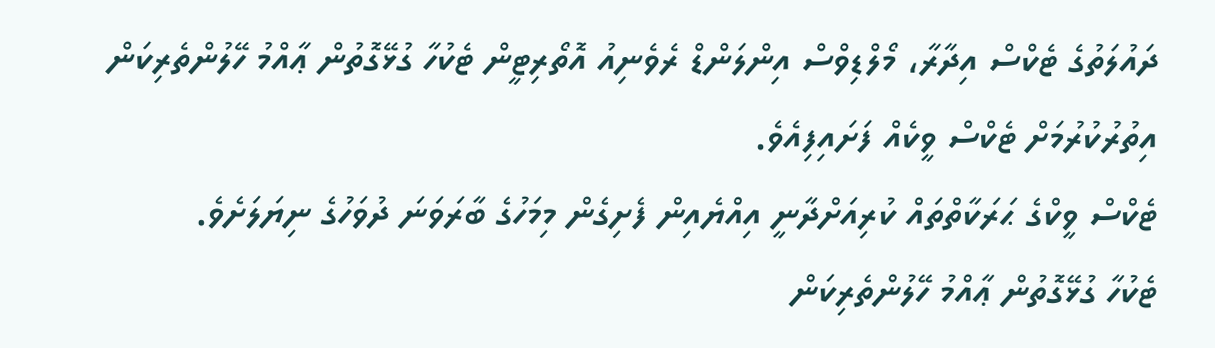ދައުލަތުގެ ޓެކްސް އިދާރާ، މޯލްޑިވްސް އިންލަންޑް ރެވެނިއު އޮތޯރިޓީން ޓެކުހާ ގުޅޭގޮތުން ޢާއްމު ހޭލުންތެރިކަން އިތުރުކުރުމަށް ޓެކްސް ވީކެއް ފަށައިފިއެވެ.
ޓެކްސް ވީކްގެ ޙަރަކާތްތައް ކުރިއަށްދާނީ އިއްޔެއިން ފެށިގެން މިމަހުގެ ބާރަވަނަ ދުވަހުގެ ނިޔަލަށެވެ.
ޓެކުހާ ގުޅޭގޮތުން ޢާއްމު ހޭލުންތެރިކަން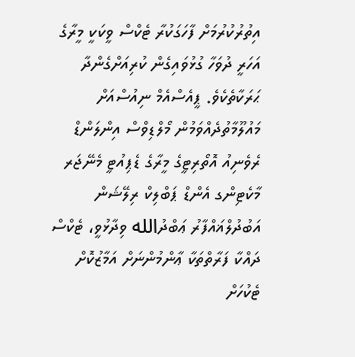އިތުރުކުރުމަށް ފާހަގަކުރާ ޓެކްސް ވީކަކީ މީރާގެ އަހަރީ ދުވަހާ ގުޅުވައިގެން ކުރިއަށްގެންދާ ޙަރަކާތެކެވެ. ޕީއެސްއެމް ނިއުސްއަށް މައުލޫމާތުދެއްވަމުން މޯލްޑިވްސް އިންލަންޑް ރެވެނިއު އޮތޯރިޓީގެ މީރާގެ ޑެޕިއުޓީ މެނޭޖަރ މާކެޓިންގ އެންޑް ޕަބްލިކް ރިލޭޝަން އަބުދުލްޣައްފާރު ޢަބްދުالله ވިދާޅުވީ، ޓެކްސް ދައްކާ ފަރާތްތަކާ ޢާންމުންނަށް އަމާޒުކޮށް ޓެކުހަށް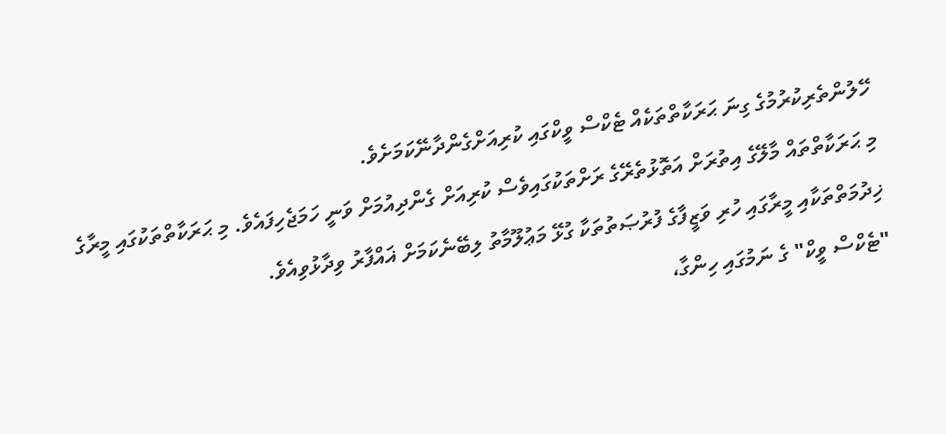ހޭލުންތެރިކުރުމުގެ ގިނަ ޙަރަކާތްތަކެއް ޓެކްސް ވީކްގައި ކުރިއަށްގެންދާނޭކަމަށެވެ.
މި ޙަރަކާތްތައް މާލޭގެ އިތުރަށް އަތޮޅުތެރޭގެ ރަށްތަކުގައިވެސް ކުރިއަށް ގެންދިއުމަށް ވަނީ ހަމަޖެހިފައެވެ. މި ޙަރަކާތްތަކުގައި މީރާގެ ޚިދުމަތްތަކާއި މީރާގައި ހުރި ވަޒީފާގެ ފުރުޞަތުތަކާ ގުޅޭ މަޢުލޫމާތު ލިބޭނެކަމަށް ޣައްފާރު ވިދާޅުވިއެވެ.
"ޓެކްސް ވީކް" ގެ ނަމުގައި ހިންގާ،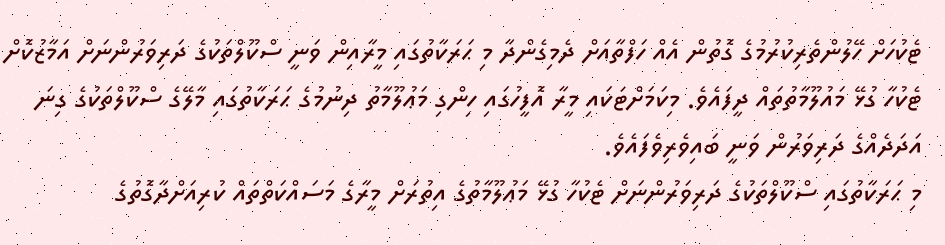ޓެކުހަށް ހޭލުންތެރިކުރުމުގެ ގޮތުން އެއް ހަފްތާއަށް ދެމިގެންދާ މި ޙަރަކާތުގައި މީރާއިން ވަނީ ސްކޫލްތަކުގެ ދަރިވަރުންނަށް އަމާޒުކޮށް ޓެކުހާ ގުޅޭ މައުލޫމާތުތައް ދީފައެވެ. މިކަމަށްޓަކައި މީރާ އޮފީހުގައި ހިންގި މަޢުލޫމާތު ދިނުމުގެ ޙަރަކާތުގައި މާލޭގެ ސްކޫލްތަކުގެ ގިނަ އަދަދެއްގެ ދަރިވަރުން ވަނީ ބައިވެރިވެފައެވެ.
މި ޙަރަކާތުގައި ސްކޫލްތަކުގެ ދަރިވަރުންނަށް ޓެކުހާ ގުޅޭ މަޢުލޫމާތުގެ އިތުރަށް މީރާގެ މަސައްކަތްތައް ކުރިއަށްދާގޮތުގެ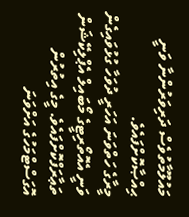މައުލޫމާތުވެސް ދަރިވަރުންނާ ވަނީ ޙިއްޞާކޮށްފައެވެ.
މީރާގެ ހަތްވަނަ އަހަރީ ދުވަހާ ގުޅުވައިގެން ވަނީ އެއޮތޯރިޓީގެ މޯބައިލް އެޕްލިކޭޝަން ތަޢާރަފްކޮށްފައެވެ. މީގެ އިތުރުން އޮގަސްޓްމަހުގެ އަށްވަނަ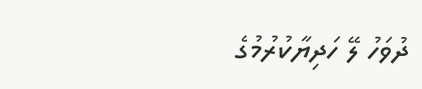ދުވަހު ލޭ ހަދިޔާކުރުމުގެ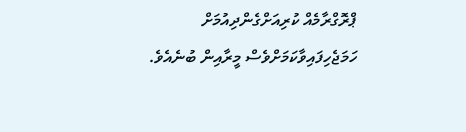ޕްރޮގްރާމެއް ކުރިއަށްގެންދިއުމަށް ހަމަޖެހިފައިވާކަމަށްވެސް މީރާއިން ބުނެއެވެ.